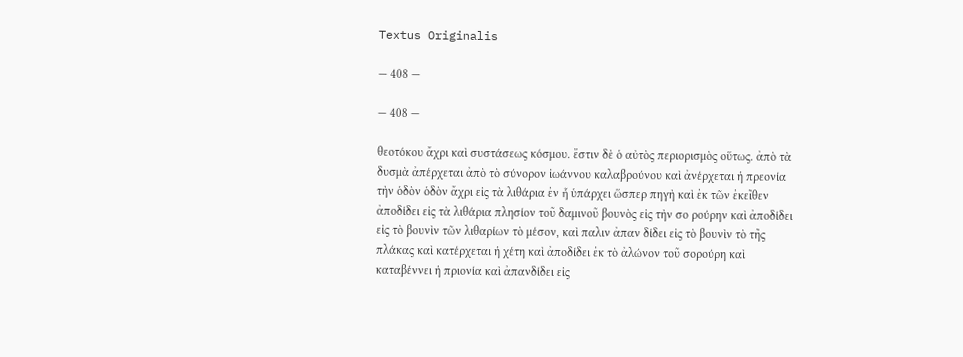Textus Originalis

— 408 —

— 408 —

θεοτόκου ἄχρι καὶ συστάσεως κόσμου. ἔστιν δὲ ὁ αὐτὸς περιορισμὸς οὕτως. ἀπὸ τὰ δυσμὰ ἀπέρχεται ἀπὸ τὸ σύνορον ἰωάννου καλαβρούνου καὶ ἀνέρχεται ἡ πρεονία τὴν ὁδὸν ὁδὸν ἄχρι εἰς τὰ λιθάρια ἐν ἧ ὑπάρχει ὥσπερ πηγὴ καὶ ἐκ τῶν ἐκεῖθεν ἀποδίδει εἰς τὰ λιθάρια πλησίον τοῦ δαμινοῦ βουνὸς εἰς τὴν σο ρούρην καὶ ἀποδίδει εἰς τὸ βουνὶν τῶν λιθαρίων τὸ μέσον, καὶ παλιν ἀπαν δίδει εἰς τὸ βουνὶν τὸ τῆς πλάκας καὶ κατέρχεται ἡ χέτη καὶ ἀποδίδει ἐκ τὸ ἀλώνον τοῦ σορούρη καὶ καταβέννει ἡ πριονία καὶ ἀπανδίδει εἰς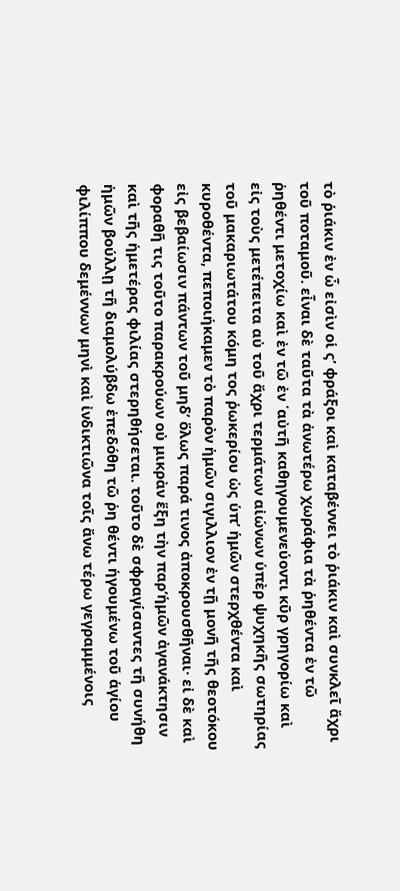τὸ ῥιάκιν ἐν ὦ εἰσὶν οἱ ςʹ φράξοι καὶ καταβέννει τὸ ῥιάκιν καὶ συνκλεῖ ἄχρι τοῦ ποταμοῦ. εἶναι δὲ ταῦτα τὰ ἀνωτέρω χωράφια τὰ ῥηθέντα ἐν τῶ ῥηθέντι μετοχίω καὶ ἐν τῶ ἐν ῾αὐτῆ καθηγουμενεύοντι κῦρ γρηγορίω καὶ εἰς τοὺς μετέπειτα αὐ τοῦ ἄχρι τερμάτων αἰώνων ὑπὲρ ψυχηκῆς σωτηρίας τοῦ μακαριωτάτου κόμη τος ῥωκερίου ὡς ὑπʼ ἡμῶν στερχθέντα καὶ κυροθέντα, πεποιήκαμεν τὸ παρὸν ἡμῶν σιγιλλιον ἐν τῇ μονῆ τῆς θεοτόκου εἰς βεβαίωσιν πάντων τοῦ μηδʼ ὅλως παρά τινος ἀποκρουσθῆναι· εἰ δὲ καὶ φοραθῆ τις τοῦτο παρακρούων οὐ μικρὰν ἕξη τὴν παρʼἡμῶν ἀγανάκτησιν καὶ τῆς ἡμετέρας φιλίας στερηθήσεται. τοῦτο δὲ σφραγίσαντες τῆ συνήθη ἡμῶν βούλλῃ τῆ διαμολύβδω ἐπεδόθη τῶ ῥη θέντι ἡγουμένω τοῦ ἁγίου φιλίππου δεμέννων μηνὶ καὶ ἰνδικτιῶνα τοῖς ἄνω τέρω γεγραμμένοις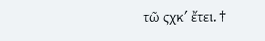τῶ ςχκʹ ἔτει. †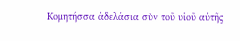Κομητήσσα ἀδελάσια σὺν τοῦ υἱοῦ αὐτῆς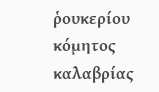ῥουκερίου κόμητος καλαβρίας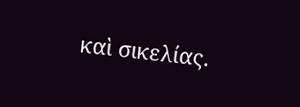καὶ σικελίας.